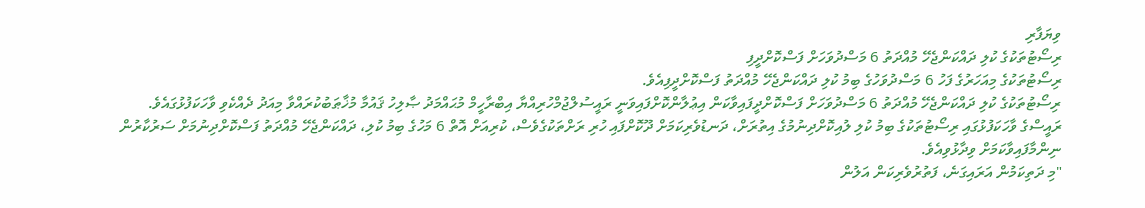ވިޔަފާރި
ރިސޯޓުތަކުގެ ކުލި ދައްކަންޖެހޭ މުއްދަތު 6 މަސްދުވަހަށް ފަސްކޮށްދީފި
ރިސޯޓުތަކުގެ މިއަހަރުގެ ފަހު 6 މަސްދުވަހުގެ ބިމު ކުލި ދައްކަންޖެހޭ މުއްދަތު ފަސްކޮށްދީފިއެވެ.
ރިސޯޓުތަކުގެ ކުލި ދައްކަންޖެހޭ މުއްދަތު 6 މަސްދުވަހަށް ފަސްކޮށްދީފައިވާކަން އިޢުލާންކޮށްފައިވަނީ ރައީސުލްޖުމްހުރިއްޔާ އިބްރާހީމް މުޙައްމަދު ޞާލިހު ޤައުމާ މުޚާޠަބުކުރައްވާ މިއަދު ދެއްކެވި ވާހަކަފުޅުގައެވެ. ރައީސްގެ ވާހަކަފުޅުގައި ރިސޯޓުތަކުގެ ބިމު ކުލި ލުއިކޮށްދިނުމުގެ އިތުރަށް، ދަނޑުވެރިކަމަށް ދޫކޮށްފައި ހުރި ރަށްތަކުގެވެސް، ކުރިއަށް އޮތް 6 މަހުގެ ބިމު ކުލި، ދައްކަންޖެހޭ މުއްދަތު ފަސްކޮށްދިނުމަށް ސަރުކާރުން ނިންމާފައިވާކަމަށް ވިދާޅުވިއެވެ.
"މި ދަތިކަމުން އަރައިގަނެ، ފަތުރުވެރިކަން އަލުން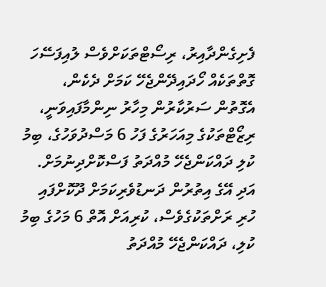ފެށިގެންދާއިރު، ރިސޯޓްތަކަށްވެސް ލުއިފަސޭހަ ގޮތްތަކެއް ހޯދައިދޭންޖެހޭ ކަމަށް ދެކެން، އެގޮތުން ސަރުކާރުން މިހާރު ނިންމާފައިވަނީ، ރިޒޯޓްތަކުގެ މިއަހަރުގެ ފަހު 6 މަސްދުވަހުގެ، ބިމު ކުލި ދައްކަންޖެހޭ މުއްދަތު ފަސްކޮށްދިނުމަށް. އަދި އޭގެ އިތުރުން ދަނޑުވެރިކަމަށް ދޫކޮށްފައި ހުރި ރަށްތަކުގެވެސް، ކުރިއަށް އޮތް 6 މަހުގެ ބިމު ކުލި، ދައްކަންޖެހޭ މުއްދަތު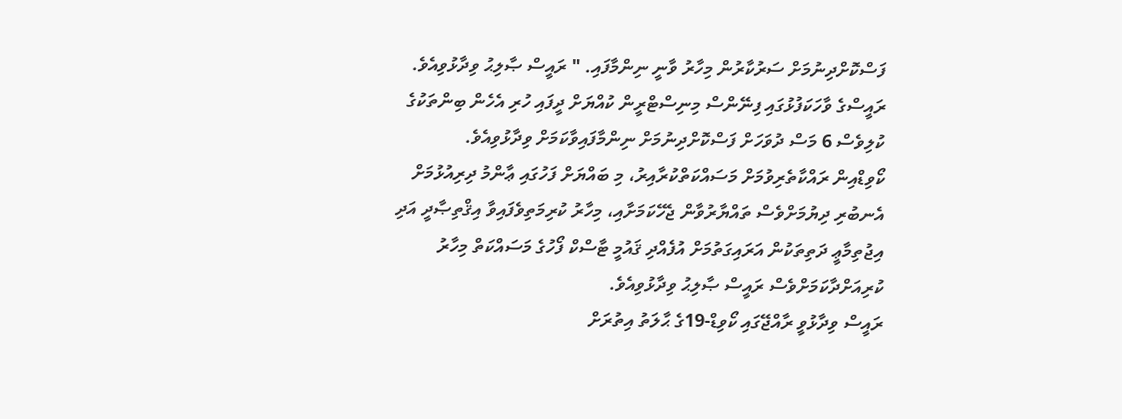ފަސްކޮށްދިނުމަށް ސަރުކާރުން މިހާރު ވާނީ ނިންމާފައި. " ރައީސް ޞާލިޙު ވިދާޅުވިއެވެ.
ރައީސްގެ ވާހަކަފުޅުގައި ފިނޭންސް މިނިސްޓްރީން ކުއްޔަށް ދީފައި ހުރި އެހެން ބިންތަކުގެ ކުލިވެސް 6 މަސް ދުވަހަށް ފަސްކޮށްދިނުމަށް ނިންމާފައިވާކަމަށް ވިދާޅުވިއެވެ.
ކޯވިޑްއިން ރައްކާތެރިވުމަށް މަސައްކަތްކުރާއިރު، މި ބައްޔަށް ފަހުގައި ޢާންމު ދިރިއުޅުމަށް އެނބުރި ދިޔުމަށްވެސް ތައްޔާރުވާން ޖެހޭކަމަށާއި، މިހާރު ކުރިމަތިވެފައިވާ އިޤްތިޞާދީ އަދި އިޖުތިމާޢީ ދަތިތަކުން އަރައިގަތުމަށް އުފެއްދި ޤައުމީ ޓާސްކް ފޯހުގެ މަސައްކަތް މިހާރު ކުރިއަށްދާކަމަށްވެސް ރައީސް ޞާލިޙު ވިދާޅުވިއެވެ.
ރައީސް ވިދާޅުވީ ރާއްޖޭގައި ކޯވިޑް-19ގެ ޙާލަތު އިތުރަށް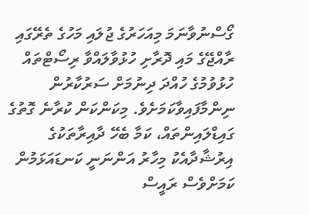ގޯސްނުވާނަމަ މިއަހަރުގެ ޖުލައި މަހުގެ ތެރޭގައި ރާއްޖޭގެ މައި ދޮރާށި ހުޅުވާލައްވާ ރިސޯޓްތައް ހުޅުވުމުގެ ހުއްދަ ދިނުމަށް ސަރުކާރުން ނިންމާފައިވާކަމަށެވެ. މިކަންކަން ކުރާނެ ގޮތުގެ ގައިޑްލައިންތައް، ކަމާ ބެހޭ ދާއިރާތަކުގެ އިރުޝާދާއެކު މިހާރު އަންނަނީ ކަނޑައަޅަމުން ކަމަށްވެސް ރައީސް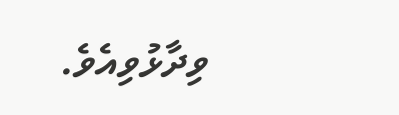ވިދާޅުވިއެވެ.